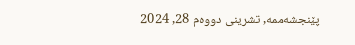پێنجشەممە, تشرینی دووه‌م 28, 2024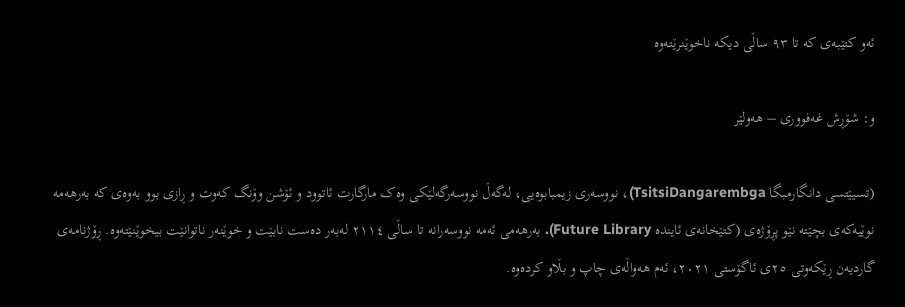ئەو کتێبەی کە تا ٩٣ ساڵی دیکە ناخوێنرێتەوە

و: شۆڕش غەفووری – هەولێر

(تسیێتسی دانگارمبگا TsitsiDangarembga)، نووسەری زیمبابوەیی، لەگەڵ نووسەرگەلێکی وەک مارگارت ئاتوود و ئۆشن وۆنگ کەوت و ڕازی بوو بەوەی کە بەرهەمە نوێیەکەی بچێتە نێو پڕۆژەی (کتێخانەی ئایندە Future Library). بەرهەمی ئەمە نووسەرانە تا ساڵی ٢١١٤ لەبەر دەست نابێت و خوێنەر ناتوانێت بیخوێنێتەوە. ڕۆژنامەی گاردیەن ڕێکەوتی ٢٥ی ئاگۆستی ٢٠٢١، ئەم هەواڵەی چاپ و بڵاو کردەوە.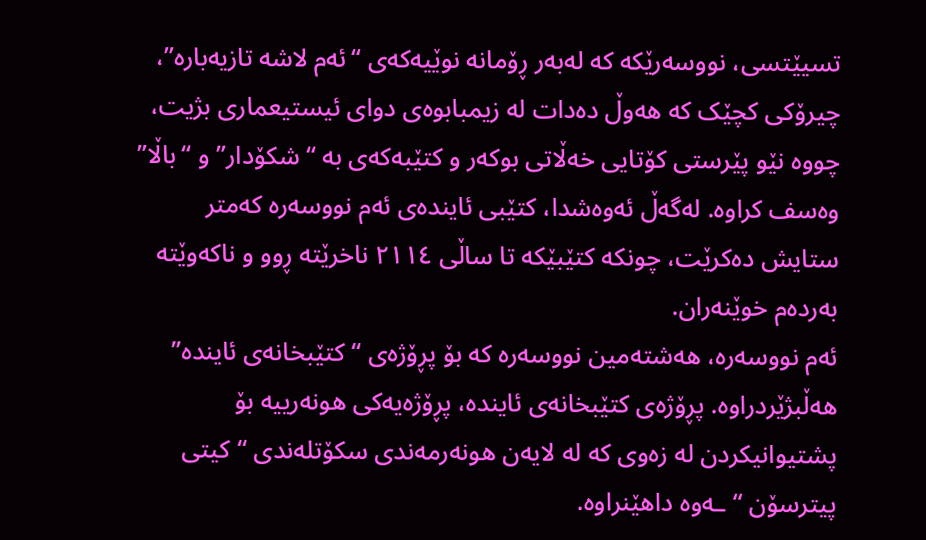تسیێتسی، نووسەرێکە کە لەبەر ڕۆمانە نوێیەکەی “ئەم لاشە تازیەبارە”، چیرۆکی کچێک کە هەوڵ دەدات لە زیمبابوەی دوای ئیستیعماری بژیت، چووە نێو پێرستی کۆتایی خەڵاتی بوکەر و کتێبەکەی بە “شکۆدار” و “باڵا” وەسف کراوە. لەگەڵ ئەوەشدا، کتێبی ئایندەی ئەم نووسەرە کەمتر ستایش دەکرێت، چونکە کتێبێکە تا ساڵی ٢١١٤ ناخرێتە ڕوو و ناکەوێتە بەردەم خوێنەران.
ئەم نووسەرە، هەشتەمین نووسەرە کە بۆ پڕۆژەی “کتێبخانەی ئایندە” هەڵبژێردراوە. پڕۆژەی کتێبخانەی ئایندە، پڕۆژەیەکی هونەرییە بۆ پشتیوانیکردن لە زەوی کە لە لایەن هونەرمەندی سکۆتلەندی “کیتی پیترسۆن “ـەوە داهێنراوە.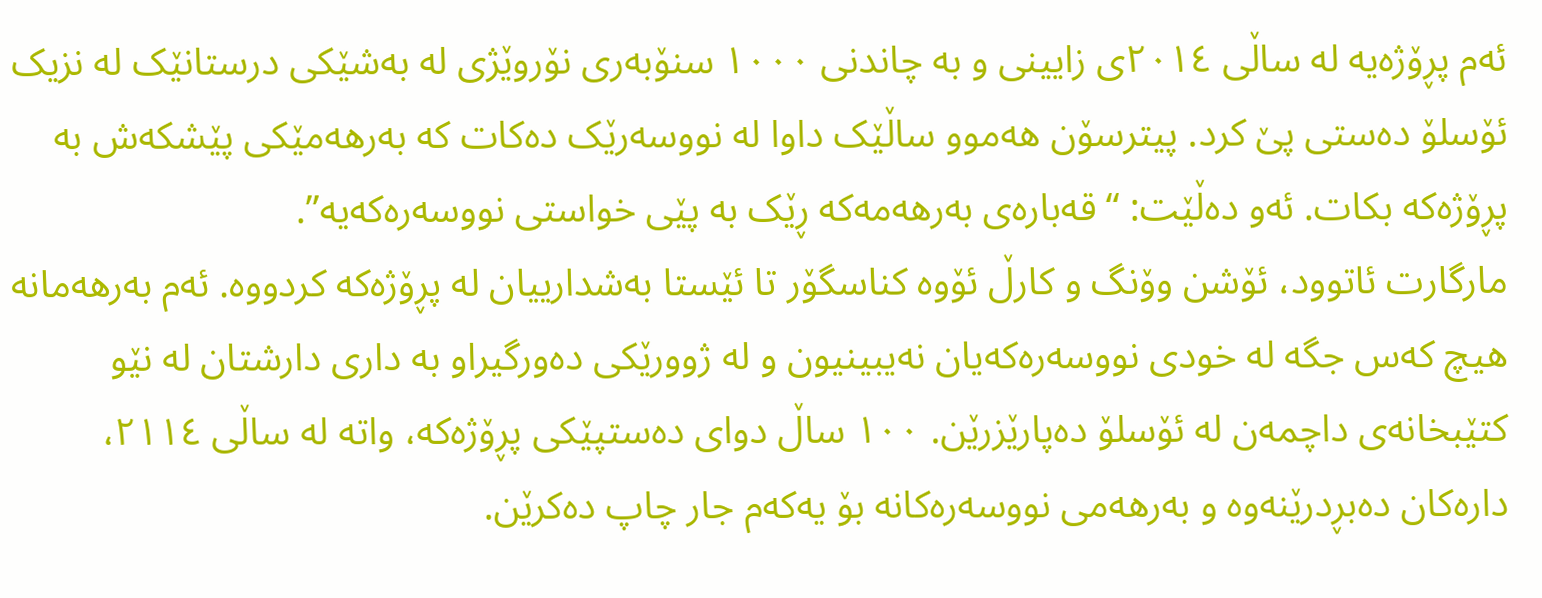ئەم پڕۆژەیە لە ساڵی ٢٠١٤ی زایینی و بە چاندنی ١٠٠٠ سنۆبەری نۆروێژی لە بەشێکی درستانێک لە نزیک ئۆسلۆ دەستی پێ کرد. پیترسۆن هەموو ساڵێک داوا لە نووسەرێک دەکات کە بەرهەمێکی پێشکەش بە پڕۆژەکە بکات. ئەو دەڵێت: “قەبارەی بەرهەمەکە ڕێک بە پێی خواستی نووسەرەکەیە”.
مارگارت ئاتوود، ئۆشن وۆنگ و کارڵ ئۆوە کناسگۆر تا ئێستا بەشدارییان لە پڕۆژەکە کردووە. ئەم بەرهەمانە هیچ کەس جگە لە خودی نووسەرەکەیان نەیبینیون و لە ژوورێکی دەورگیراو بە داری دارشتان لە نێو کتێبخانەی داچمەن لە ئۆسلۆ دەپارێزرێن. ١٠٠ ساڵ دوای دەستپێکی پڕۆژەکە، واتە لە ساڵی ٢١١٤، دارەکان دەبڕدرێنەوە و بەرهەمی نووسەرەکانە بۆ یەکەم جار چاپ دەکرێن.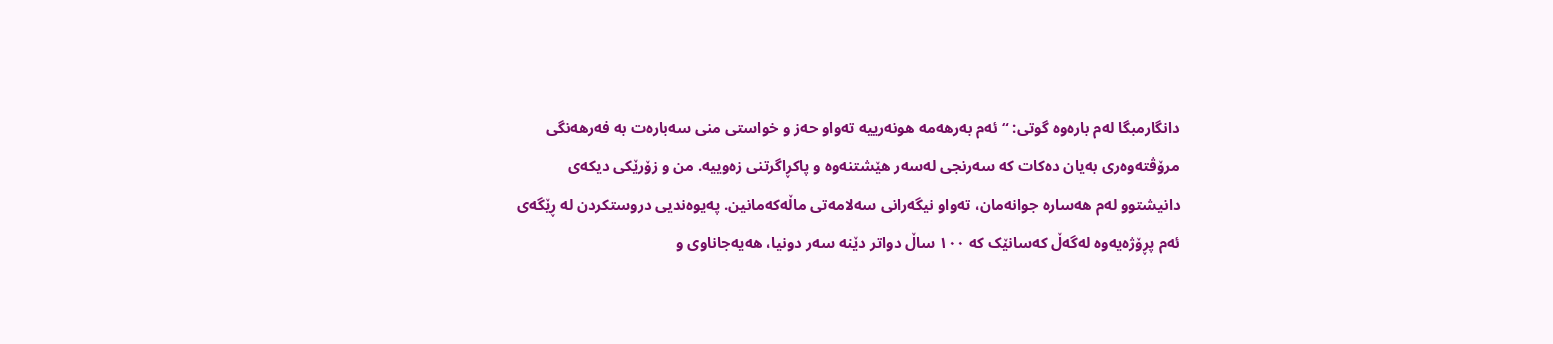دانگارمبگا لەم بارەوە گوتی: “ئەم بەرهەمە هونەرییە تەواو حەز و خواستی منی سەبارەت بە فەرهەنگی مرۆڤتەوەری بەیان دەکات کە سەرنجی لەسەر هێشتنەوە و پاکڕاگرتنی زەوییە. من و زۆرێکی دیکەی دانیشتوو لەم هەسارە جوانەمان، تەواو نیگەرانی سەلامەتی ماڵەکەمانین. پەیوەندیی دروستکردن لە ڕێگەی ئەم پڕۆژەیەوە لەگەڵ کەسانێک کە ١٠٠ ساڵ دواتر دێنە سەر دونیا، هەیەجاناوی و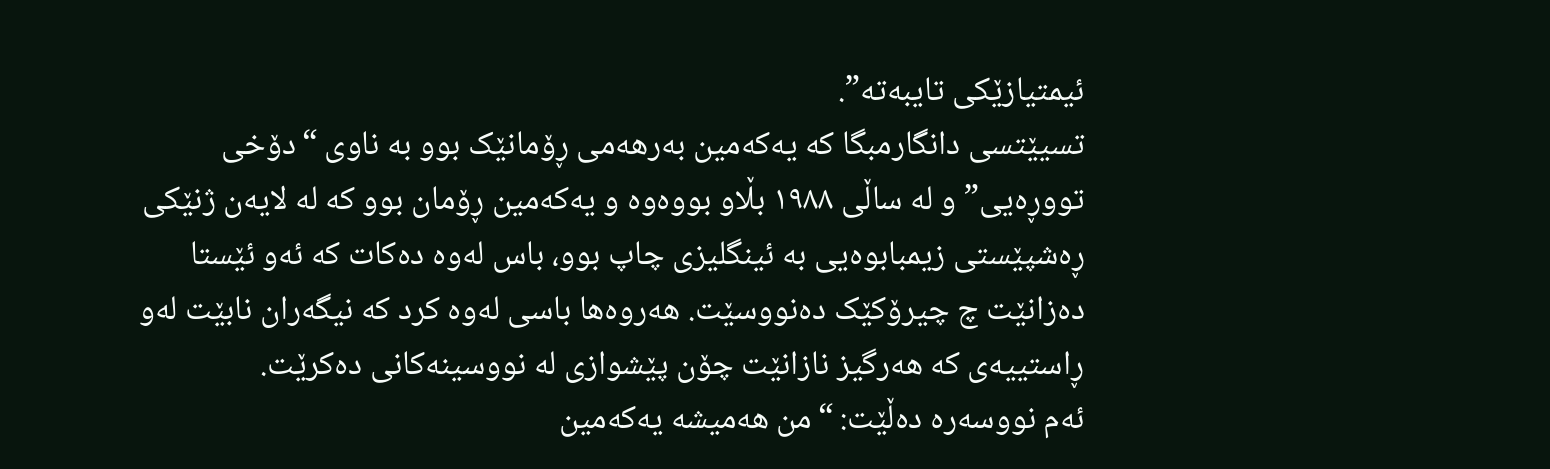ئیمتیازێکی تایبەتە”.
تسیێتسی دانگارمبگا کە یەکەمین بەرهەمی ڕۆمانێک بوو بە ناوی “دۆخی تووڕەیی” و لە ساڵی ١٩٨٨ بڵاو بووەوە و یەکەمین ڕۆمان بوو کە لە لایەن ژنێکی ڕەشپێستی زیمبابوەیی بە ئینگلیزی چاپ بوو، باس لەوە دەکات کە ئەو ئێستا دەزانێت چ چیرۆکێک دەنووسێت. هەروەها باسی لەوە کرد کە نیگەران نابێت لەو ڕاستییەی کە هەرگیز نازانێت چۆن پێشوازی لە نووسینەکانی دەکرێت.
ئەم نووسەرە دەڵێت: “من هەمیشە یەکەمین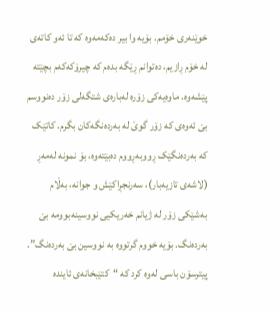خوێنەری خۆمم. بۆیە وا بیر دەکەمەوە کە تا ئەو کاتەی لە خۆم ڕازیم، دەتوانم ڕێگە بدەم کە چیرۆکەکەم بچێتە پێشەوە. ماوەیەکی زۆرە لەبارەی شتگەلی زۆر دەنووسم بێ ئەوەی کە زۆر گوێ لە بەردەنگەکان بگرم. کاتێک کە بەردەنگێک ڕووبەڕووم دەبێتەوە، بۆ نمونە لەمەڕ (لاشەی تازیەبار)، سەرنجڕاکێش و جوانە، بەڵام بەشێکی زۆر لە ژیانم خەریکیی نووسینەبوومە بێ بەردەنگ. بۆیە خووم گرتووە بە نووسین بێ بەردەنگ”.
پیترسۆن باسی لەوە کرد کە “کتێبخانەی ئایندە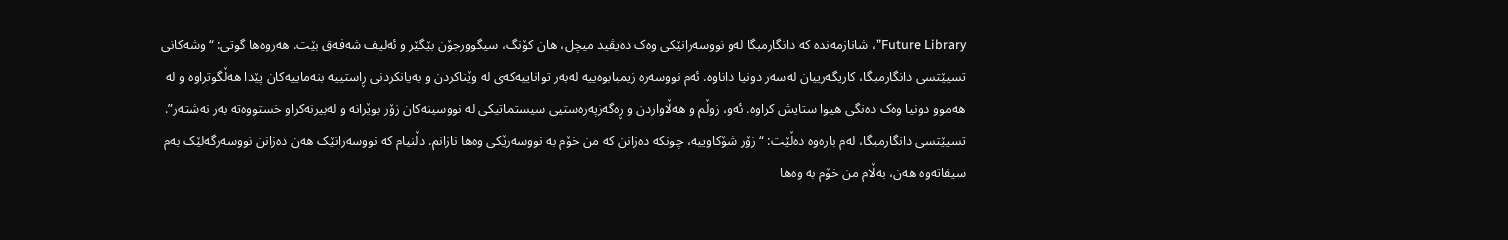Future Library”، شانازمەندە کە دانگارمبگا لەو نووسەرانێکی وەک دەیڤید میچل، هان کۆنگ، سیگوورجۆن بێگێر و ئەلیف شەفەق بێت. هەروەها گوتی: “وشەکانی تسیێتسی دانگارمبگا، کاریگەرییان لەسەر دونیا داناوە. ئەم نووسەرە زیمبابوەییە لەبەر تواناییەکەی لە وێناکردن و بەیانکردنی ڕاستییە بنەماییەکان پێدا هەڵگوتراوە و لە هەموو دونیا وەک دەنگی هیوا ستایش کراوە. ئەو، زوڵم و هەڵاواردن و ڕەگەزپەرەستیی سیستماتیکی لە نووسینەکان زۆر بوێرانە و لەبیرنەکراو خستووەتە بەر نەشتەر”.
تسیێتسی دانگارمبگا، لەم بارەوە دەڵێت: “زۆر شۆکاوییە، چونکە دەزانن کە من خۆم بە نووسەرێکی وەها نازانم. دڵنیام کە نووسەرانێک هەن دەزانن نووسەرگەلێک بەم سیفاتەوە هەن، بەڵام من خۆم بە وەها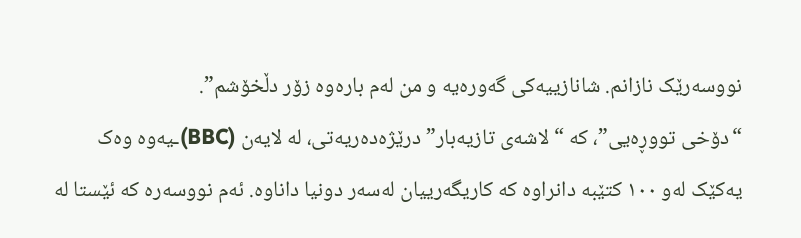نووسەرێک نازانم. شانازییەکی گەورەیە و من لەم بارەوە زۆر دڵخۆشم”.
“دۆخی تووڕەیی”، کە “لاشەی تازیەبار” درێژەدەریەتی، لە لایەن (BBC)ـیەوە وەک یەکێک لەو ١٠٠ کتێبە دانراوە کە کاریگەرییان لەسەر دونیا داناوە. ئەم نووسەرە کە ئێستا لە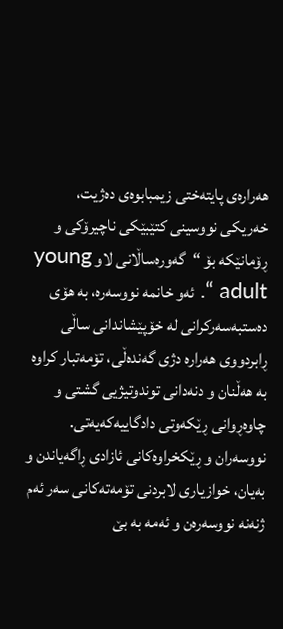هەرارەی پایتەختی زیمبابوەی دەژیت، خەریکی نووسینی کتێبێکی ناچیرۆکی و ڕۆمانێکە بۆ “گەورەساڵانی لاو young adult “. ئەو خانمە نووسەرە، بە هۆی دەستبەسەرکرانی لە خۆپێشاندانی ساڵی ڕابردووی هەرارە دژی گەندەڵی، تۆمەتبار کراوە بە هەڵنان و دنەدانی توندوتیژیی گشتی و چاوەڕوانی ڕێکەوتی دادگاییەکەیەتی. نووسەران و ڕێکخراوەکانی ئازادی ڕاگەیاندن و بەیان، خوازیاری لابردنی تۆمەتەکانی سەر ئەم ژنەنە نووسەرەن و ئەمە بە بێ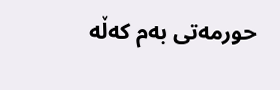حورمەتی بەم کەڵە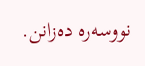نووسەرە دەزانن.